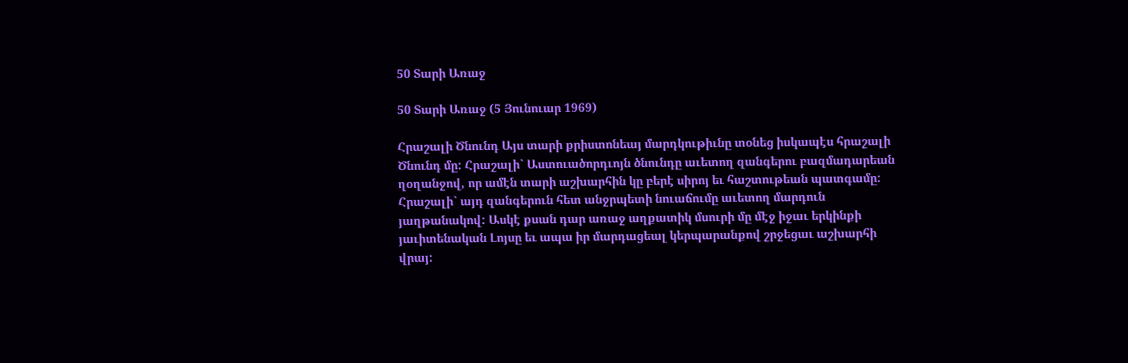50 Տարի Առաջ

50 Տարի Առաջ (5 Յունուար 1969)

Հրաշալի Ծնունդ Այս տարի քրիստոնեայ մարդկութիւնը տօնեց իսկապէս հրաշալի Ծնունդ մը: Հրաշալի` Աստուածորդւոյն ծնունդը աւետող զանգերու բազմադարեան ղօղանջով, որ ամէն տարի աշխարհին կը բերէ սիրոյ եւ հաշտութեան պատգամը: Հրաշալի` այդ զանգերուն հետ անջրպետի նուաճումը աւետող մարդուն յաղթանակով: Ասկէ քսան դար առաջ աղքատիկ մսուրի մը մէջ իջաւ երկինքի յաւիտենական Լոյսը եւ ապա իր մարդացեալ կերպարանքով շրջեցաւ աշխարհի վրայ: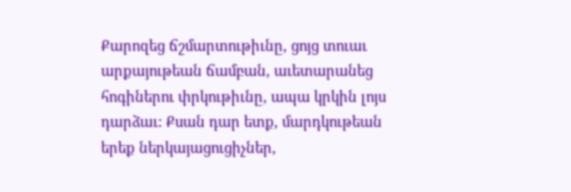Քարոզեց ճշմարտութիւնը, ցոյց տուաւ արքայութեան ճամբան, աւետարանեց հոգիներու փրկութիւնը, ապա կրկին լոյս դարձաւ: Քսան դար ետք, մարդկութեան երեք ներկայացուցիչներ,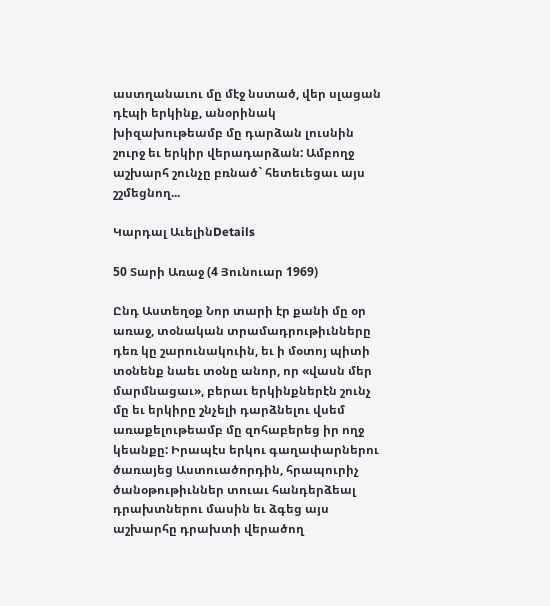աստղանաւու մը մէջ նստած, վեր սլացան դէպի երկինք, անօրինակ խիզախութեամբ մը դարձան լուսնին շուրջ եւ երկիր վերադարձան: Ամբողջ աշխարհ շունչը բռնած` հետեւեցաւ այս շշմեցնող...

Կարդալ ԱւելինDetails

50 Տարի Առաջ (4 Յունուար 1969)

Ընդ Աստեղօք Նոր տարի էր քանի մը օր առաջ, տօնական տրամադրութիւնները դեռ կը շարունակուին, եւ ի մօտոյ պիտի տօնենք նաեւ տօնը անոր, որ «վասն մեր մարմնացաւ», բերաւ երկինքներէն շունչ մը եւ երկիրը շնչելի դարձնելու վսեմ առաքելութեամբ մը զոհաբերեց իր ողջ կեանքը: Իրապէս երկու գաղափարներու ծառայեց Աստուածորդին, հրապուրիչ ծանօթութիւններ տուաւ հանդերձեալ դրախտներու մասին եւ ձգեց այս աշխարհը դրախտի վերածող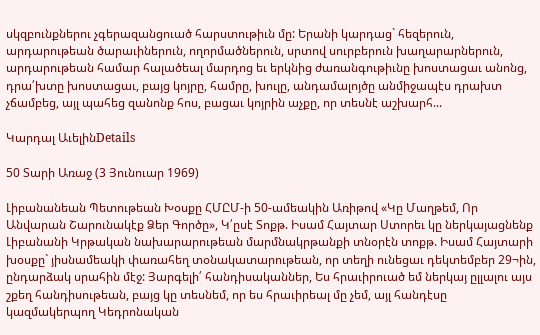սկզբունքներու չգերազանցուած հարստութիւն մը: Երանի կարդաց` հեզերուն, արդարութեան ծարաւիներուն, ողորմածներուն, սրտով սուրբերուն խաղարարներուն, արդարութեան համար հալածեալ մարդոց եւ երկնից ժառանգութիւնը խոստացաւ անոնց, դրա՛խտը խոստացաւ, բայց կոյրը, համրը, խուլը, անդամալոյծը անմիջապէս դրախտ չճամբեց, այլ պահեց զանոնք հոս, բացաւ կոյրին աչքը, որ տեսնէ աշխարհ...

Կարդալ ԱւելինDetails

50 Տարի Առաջ (3 Յունուար 1969)

Լիբանանեան Պետութեան Խօսքը ՀՄԸՄ-ի 50-ամեակին Առիթով «Կը Մաղթեմ, Որ Անվարան Շարունակէք Ձեր Գործը», Կ՛ըսէ Տոքթ. Իսամ Հայտար Ստորեւ կը ներկայացնենք Լիբանանի Կրթական նախարարութեան մարմնակրթանքի տնօրէն տոքթ. Իսամ Հայտարի խօսքը` յիսնամեակի փառահեղ տօնակատարութեան, որ տեղի ունեցաւ դեկտեմբեր 29¬ին, ընդարձակ սրահին մէջ: Յարգելի՛ հանդիսականներ, Ես հրաւիրուած եմ ներկայ ըլլալու այս շքեղ հանդիսութեան, բայց կը տեսնեմ, որ ես հրաւիրեալ մը չեմ, այլ հանդէսը կազմակերպող Կեդրոնական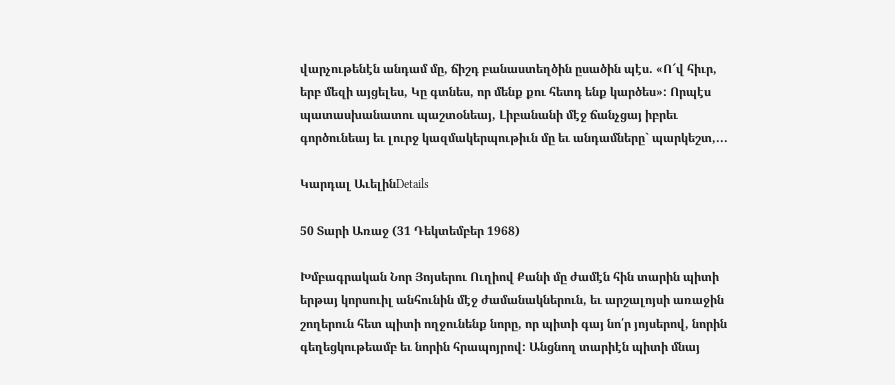վարչութենէն անդամ մը, ճիշդ բանաստեղծին ըսածին պէս. «Ո՜վ հիւր, երբ մեզի այցելես, Կը գտնես, որ մենք քու հետդ ենք կարծես»: Որպէս պատասխանատու պաշտօնեայ, Լիբանանի մէջ ճանչցայ իբրեւ գործունեայ եւ լուրջ կազմակերպութիւն մը եւ անդամները` պարկեշտ,...

Կարդալ ԱւելինDetails

50 Տարի Առաջ (31 Դեկտեմբեր 1968)

Խմբագրական Նոր Յոյսերու Ուղիով Քանի մը ժամէն հին տարին պիտի երթայ կորսուիլ անհունին մէջ ժամանակներուն, եւ արշալոյսի առաջին շողերուն հետ պիտի ողջունենք նորը, որ պիտի գայ նո՛ր յոյսերով, նորին գեղեցկութեամբ եւ նորին հրապոյրով: Անցնող տարիէն պիտի մնայ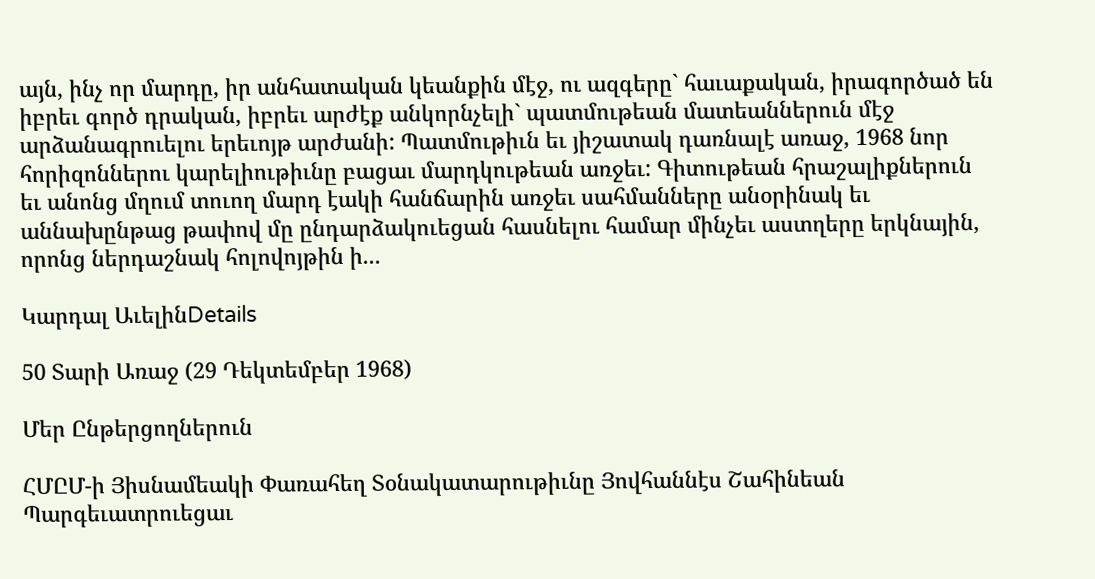այն, ինչ որ մարդը, իր անհատական կեանքին մէջ, ու ազգերը` հաւաքական, իրագործած են իբրեւ գործ դրական, իբրեւ արժէք անկորնչելի` պատմութեան մատեաններուն մէջ արձանագրուելու երեւոյթ արժանի: Պատմութիւն եւ յիշատակ դառնալէ առաջ, 1968 նոր հորիզոններու կարելիութիւնը բացաւ մարդկութեան առջեւ: Գիտութեան հրաշալիքներուն եւ անոնց մղում տուող մարդ էակի հանճարին առջեւ սահմանները անօրինակ եւ աննախընթաց թափով մը ընդարձակուեցան հասնելու համար մինչեւ աստղերը երկնային, որոնց ներդաշնակ հոլովոյթին ի...

Կարդալ ԱւելինDetails

50 Տարի Առաջ (29 Դեկտեմբեր 1968)

Մեր Ընթերցողներուն

ՀՄԸՄ-ի Յիսնամեակի Փառահեղ Տօնակատարութիւնը Յովհաննէս Շահինեան Պարգեւատրուեցաւ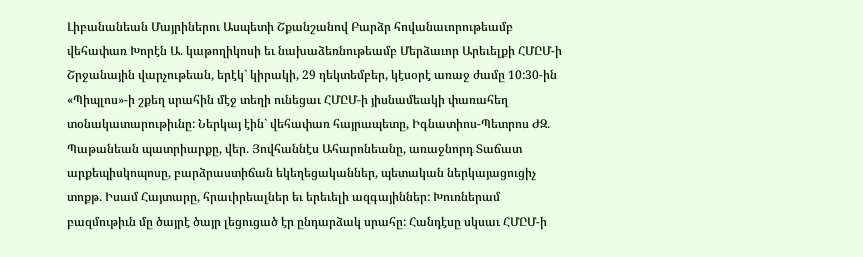Լիբանանեան Մայրիներու Ասպետի Շքանշանով Բարձր հովանաւորութեամբ վեհափառ Խորէն Ա. կաթողիկոսի եւ նախաձեռնութեամբ Մերձաւոր Արեւելքի ՀՄԸՄ-ի Շրջանային վարչութեան, երէկ` կիրակի, 29 դեկտեմբեր, կէսօրէ առաջ ժամը 10:30-ին «Պիպլոս»-ի շքեղ սրահին մէջ տեղի ունեցաւ ՀՄԸՄ-ի յիսնամեակի փառահեղ տօնակատարութիւնը: Ներկայ էին` վեհափառ հայրապետը, Իգնատիոս-Պետրոս ԺԶ. Պաթանեան պատրիարքը, վեր. Յովհաննէս Ահարոնեանը, առաջնորդ Տաճատ արքեպիսկոպոսը, բարձրաստիճան եկեղեցականներ, պետական ներկայացուցիչ տոքթ. Իսամ Հայտարը, հրաւիրեալներ եւ երեւելի ազգայիններ: Խուռներամ բազմութիւն մը ծայրէ ծայր լեցուցած էր ընդարձակ սրահը: Հանդէսը սկսաւ ՀՄԸՄ-ի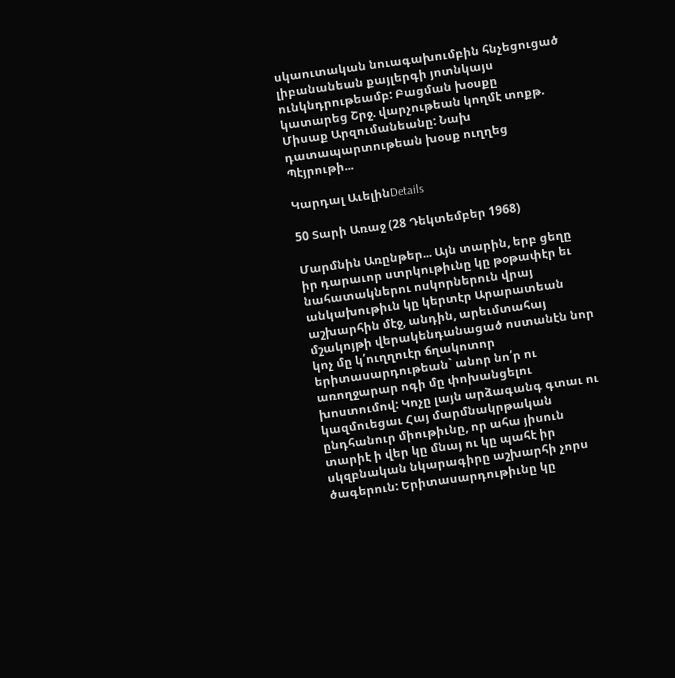սկաուտական նուագախումբին հնչեցուցած լիբանանեան քայլերգի յոտնկայս ունկնդրութեամբ: Բացման խօսքը կատարեց Շրջ. վարչութեան կողմէ տոքթ. Միսաք Արզումանեանը: Նախ դատապարտութեան խօսք ուղղեց Պէյրութի...

Կարդալ ԱւելինDetails

50 Տարի Առաջ (28 Դեկտեմբեր 1968)

Մարմնին Առընթեր... Այն տարին, երբ ցեղը իր դարաւոր ստրկութիւնը կը թօթափէր եւ նահատակներու ոսկորներուն վրայ անկախութիւն կը կերտէր Արարատեան աշխարհին մէջ, անդին, արեւմտահայ մշակոյթի վերակենդանացած ոստանէն նոր կոչ մը կ՛ուղղուէր ճղակոտոր երիտասարդութեան` անոր նո՛ր ու առողջարար ոգի մը փոխանցելու խոստումով: Կոչը լայն արձագանգ գտաւ ու կազմուեցաւ Հայ մարմնակրթական ընդհանուր միութիւնը, որ ահա յիսուն տարիէ ի վեր կը մնայ ու կը պահէ իր սկզբնական նկարագիրը աշխարհի չորս ծագերուն: Երիտասարդութիւնը կը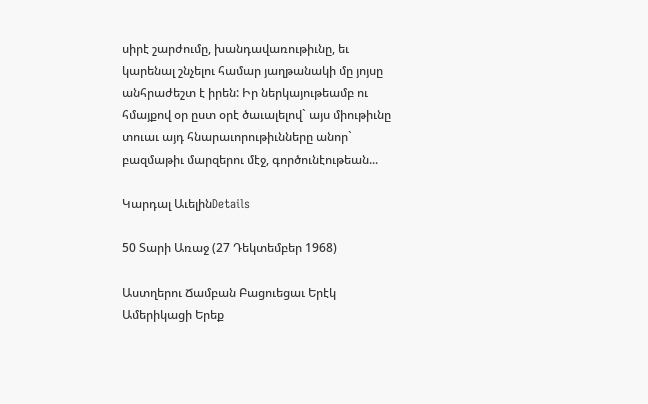սիրէ շարժումը, խանդավառութիւնը, եւ կարենալ շնչելու համար յաղթանակի մը յոյսը անհրաժեշտ է իրեն: Իր ներկայութեամբ ու հմայքով օր ըստ օրէ ծաւալելով` այս միութիւնը տուաւ այդ հնարաւորութիւնները անոր` բազմաթիւ մարզերու մէջ, գործունէութեան...

Կարդալ ԱւելինDetails

50 Տարի Առաջ (27 Դեկտեմբեր 1968)

Աստղերու Ճամբան Բացուեցաւ Երէկ  Ամերիկացի Երեք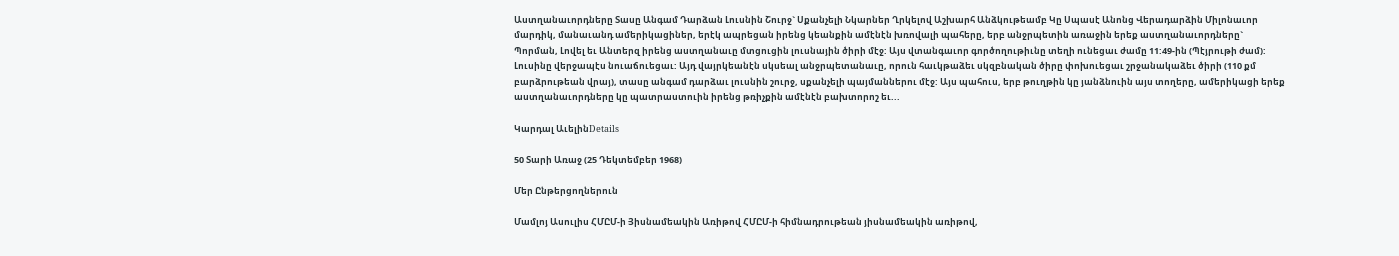Աստղանաւորդները Տասը Անգամ Դարձան Լուսնին Շուրջ` Սքանչելի Նկարներ Ղրկելով Աշխարհ Անձկութեամբ Կը Սպասէ Անոնց Վերադարձին Միլոնաւոր մարդիկ, մանաւանդ ամերիկացիներ, երէկ ապրեցան իրենց կեանքին ամէնէն խռովալի պահերը, երբ անջրպետին առաջին երեք աստղանաւորդները` Պորման, Լովել եւ Անտերզ իրենց աստղանաւը մտցուցին լուսնային ծիրի մէջ: Այս վտանգաւոր գործողութիւնը տեղի ունեցաւ ժամը 11:49-ին (Պէյրութի ժամ): Լուսինը վերջապէս նուաճուեցաւ: Այդ վայրկեանէն սկսեալ անջրպետանաւը, որուն հաւկթաձեւ սկզբնական ծիրը փոխուեցաւ շրջանակաձեւ ծիրի (110 քմ բարձրութեան վրայ), տասը անգամ դարձաւ լուսնին շուրջ, սքանչելի պայմաններու մէջ: Այս պահուս, երբ թուղթին կը յանձնուին այս տողերը, ամերիկացի երեք աստղանաւորդները կը պատրաստուին իրենց թռիչքին ամէնէն բախտորոշ եւ...

Կարդալ ԱւելինDetails

50 Տարի Առաջ (25 Դեկտեմբեր 1968)

Մեր Ընթերցողներուն

Մամլոյ Ասուլիս ՀՄԸՄ-ի Յիսնամեակին Առիթով ՀՄԸՄ-ի հիմնադրութեան յիսնամեակին առիթով,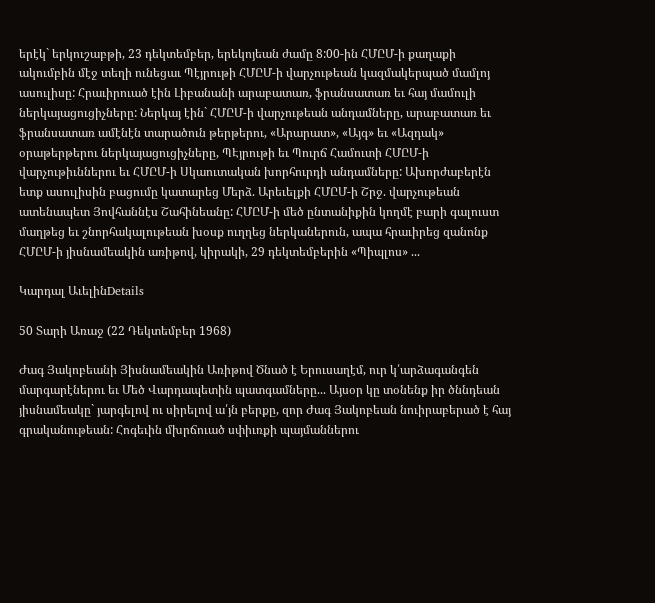երէկ` երկուշաբթի, 23 դեկտեմբեր, երեկոյեան ժամը 8:00-ին ՀՄԸՄ-ի քաղաքի ակումբին մէջ տեղի ունեցաւ Պէյրութի ՀՄԸՄ-ի վարչութեան կազմակերպած մամլոյ ասուլիսը: Հրաւիրուած էին Լիբանանի արաբատառ, ֆրանսատառ եւ հայ մամուլի ներկայացուցիչները: Ներկայ էին` ՀՄԸՄ-ի վարչութեան անդամները, արաբատառ եւ ֆրանսատառ ամէնէն տարածուն թերթերու, «Արարատ», «Այգ» եւ «Ազդակ» օրաթերթերու ներկայացուցիչները, ՊԷյրութի եւ Պուրճ Համուտի ՀՄԸՄ-ի վարչութիւններու եւ ՀՄԸՄ-ի Սկաուտական խորհուրդի անդամները: Ախորժաբերէն ետք ասուլիսին բացումը կատարեց Մերձ. Արեւելքի ՀՄԸՄ-ի Շրջ. վարչութեան ատենապետ Յովհաննէս Շահինեանը: ՀՄԸՄ-ի մեծ ընտանիքին կողմէ բարի գալուստ մաղթեց եւ շնորհակալութեան խօսք ուղղեց ներկաներուն, ապա հրաւիրեց զանոնք ՀՄԸՄ-ի յիսնամեակին առիթով, կիրակի, 29 դեկտեմբերին «Պիպլոս» ...

Կարդալ ԱւելինDetails

50 Տարի Առաջ (22 Դեկտեմբեր 1968)

Ժագ Յակոբեանի Յիսնամեակին Առիթով Ծնած է Երուսաղէմ, ուր կ՛արձագանգեն մարգարէներու եւ Մեծ Վարդապետին պատգամները... Այսօր կը տօնենք իր ծննդեան յիսնամեակը` յարգելով ու սիրելով ա՛յն բերքը, զոր Ժագ Յակոբեան նուիրաբերած է հայ գրականութեան: Հոգեւին մխրճուած սփիւռքի պայմաններու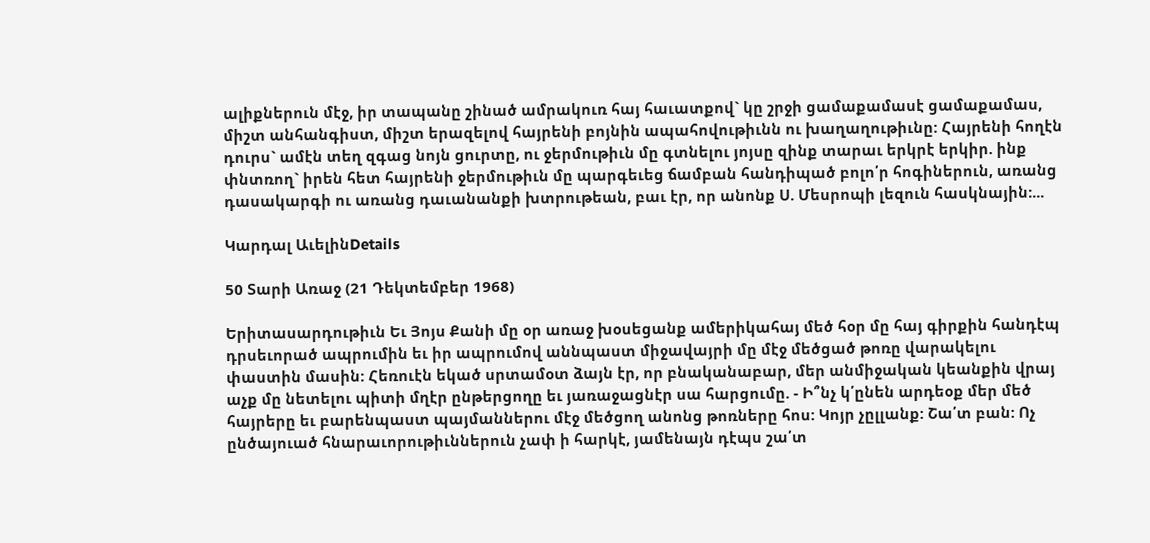ալիքներուն մէջ, իր տապանը շինած ամրակուռ հայ հաւատքով` կը շրջի ցամաքամասէ ցամաքամաս, միշտ անհանգիստ, միշտ երազելով հայրենի բոյնին ապահովութիւնն ու խաղաղութիւնը: Հայրենի հողէն դուրս` ամէն տեղ զգաց նոյն ցուրտը, ու ջերմութիւն մը գտնելու յոյսը զինք տարաւ երկրէ երկիր. ինք փնտռող` իրեն հետ հայրենի ջերմութիւն մը պարգեւեց ճամբան հանդիպած բոլո՛ր հոգիներուն, առանց դասակարգի ու առանց դաւանանքի խտրութեան, բաւ էր, որ անոնք Ս. Մեսրոպի լեզուն հասկնային:...

Կարդալ ԱւելինDetails

50 Տարի Առաջ (21 Դեկտեմբեր 1968)

Երիտասարդութիւն Եւ Յոյս Քանի մը օր առաջ խօսեցանք ամերիկահայ մեծ հօր մը հայ գիրքին հանդէպ դրսեւորած ապրումին եւ իր ապրումով աննպաստ միջավայրի մը մէջ մեծցած թոռը վարակելու փաստին մասին: Հեռուէն եկած սրտամօտ ձայն էր, որ բնականաբար, մեր անմիջական կեանքին վրայ աչք մը նետելու պիտի մղէր ընթերցողը եւ յառաջացնէր սա հարցումը. - Ի՞նչ կ՛ընեն արդեօք մեր մեծ հայրերը եւ բարենպաստ պայմաններու մէջ մեծցող անոնց թոռները հոս: Կոյր չըլլանք: Շա՛տ բան: Ոչ ընծայուած հնարաւորութիւններուն չափ ի հարկէ, յամենայն դէպս շա՛տ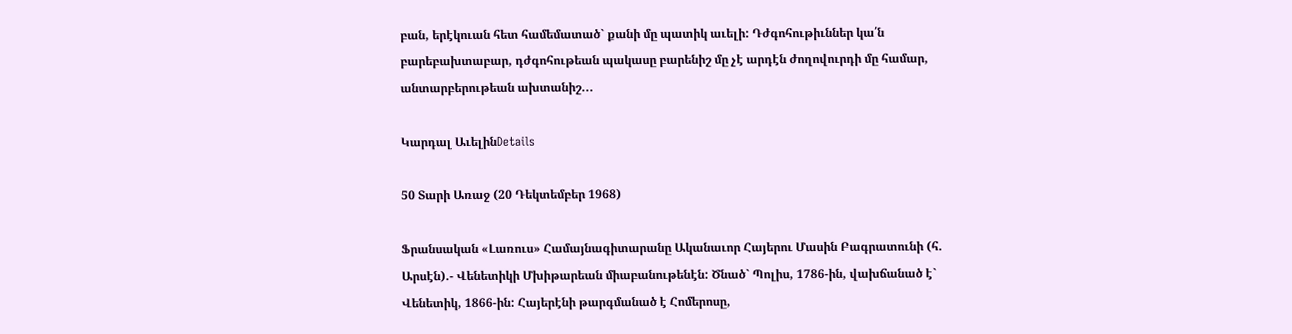բան, երէկուան հետ համեմատած` քանի մը պատիկ աւելի: Դժգոհութիւններ կա՛ն բարեբախտաբար, դժգոհութեան պակասը բարենիշ մը չէ արդէն ժողովուրդի մը համար, անտարբերութեան ախտանիշ...

Կարդալ ԱւելինDetails

50 Տարի Առաջ (20 Դեկտեմբեր 1968)

Ֆրանսական «Լառուս» Համայնագիտարանը Ականաւոր Հայերու Մասին Բագրատունի (հ. Արսէն).- Վենետիկի Մխիթարեան միաբանութենէն: Ծնած` Պոլիս, 1786-ին, վախճանած է` Վենետիկ, 1866-ին: Հայերէնի թարգմանած է Հոմերոսը,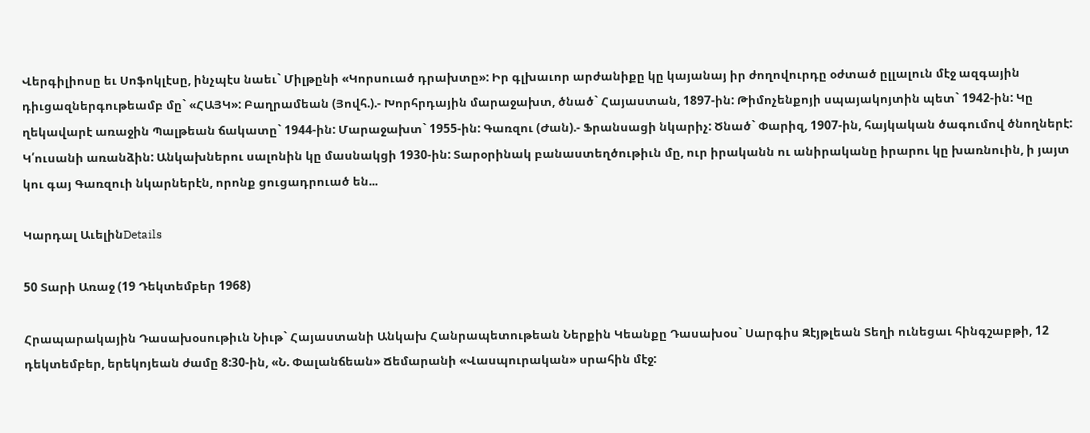Վերգիլիոսը եւ Սոֆոկլէսը, ինչպէս նաեւ` Միլթընի «Կորսուած դրախտը»: Իր գլխաւոր արժանիքը կը կայանայ իր ժողովուրդը օժտած ըլլալուն մէջ ազգային դիւցազներգութեամբ մը` «ՀԱՅԿ»: Բաղրամեան (Յովհ.).- Խորհրդային մարաջախտ, ծնած` Հայաստան, 1897-ին: Թիմոչենքոյի սպայակոյտին պետ` 1942-ին: Կը ղեկավարէ առաջին Պալթեան ճակատը` 1944-ին: Մարաջախտ` 1955-ին: Գառզու (Ժան).- Ֆրանսացի նկարիչ: Ծնած` Փարիզ, 1907-ին, հայկական ծագումով ծնողներէ: Կ՛ուսանի առանձին: Անկախներու սալոնին կը մասնակցի 1930-ին: Տարօրինակ բանաստեղծութիւն մը, ուր իրականն ու անիրականը իրարու կը խառնուին, ի յայտ կու գայ Գառզուի նկարներէն, որոնք ցուցադրուած են...

Կարդալ ԱւելինDetails

50 Տարի Առաջ (19 Դեկտեմբեր 1968)

Հրապարակային Դասախօսութիւն Նիւթ` Հայաստանի Անկախ Հանրապետութեան Ներքին Կեանքը Դասախօս` Սարգիս Զէյթլեան Տեղի ունեցաւ հինգշաբթի, 12  դեկտեմբեր, երեկոյեան ժամը 8:30-ին, «Ն. Փալանճեան» Ճեմարանի «Վասպուրական» սրահին մէջ: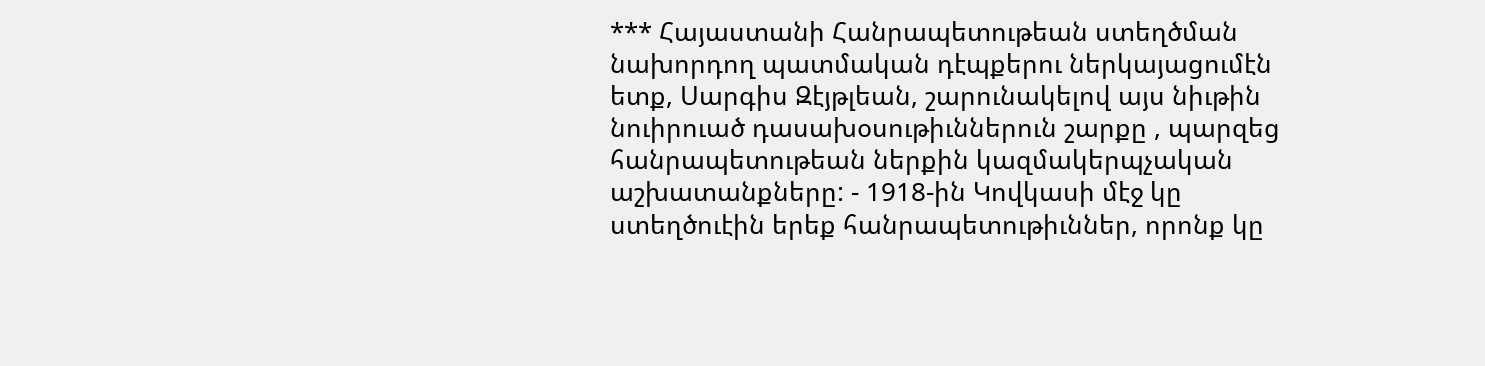*** Հայաստանի Հանրապետութեան ստեղծման նախորդող պատմական դէպքերու ներկայացումէն ետք, Սարգիս Զէյթլեան, շարունակելով այս նիւթին նուիրուած դասախօսութիւններուն շարքը , պարզեց հանրապետութեան ներքին կազմակերպչական աշխատանքները: - 1918-ին Կովկասի մէջ կը ստեղծուէին երեք հանրապետութիւններ, որոնք կը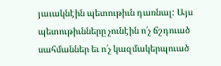յաւակնէին պետութիւն դառնալ: Այս պետութիւնները չունէին ո՛չ ճշդուած սահմաններ եւ ո՛չ կազմակերպուած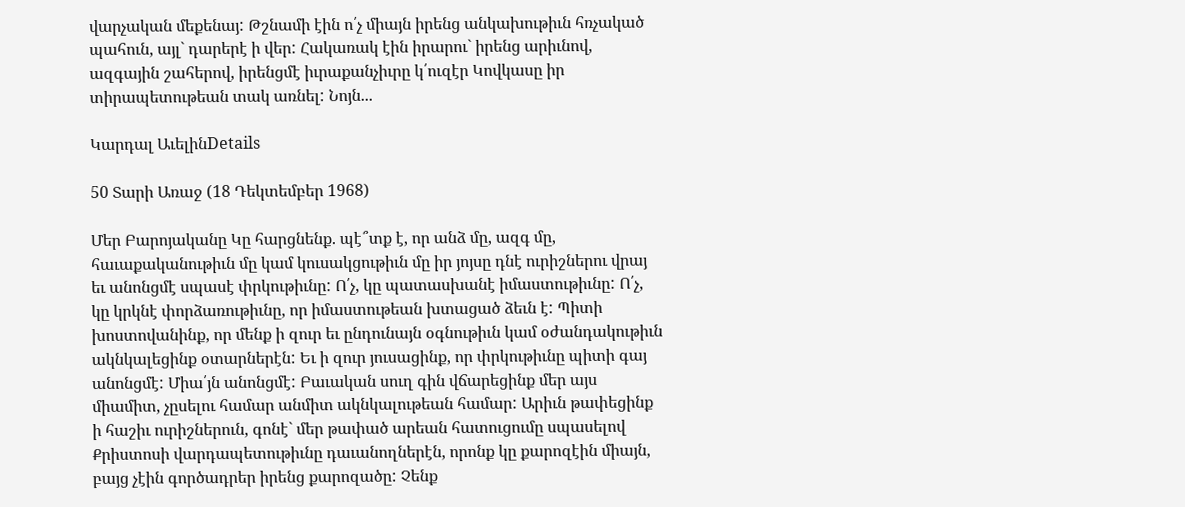վարչական մեքենայ: Թշնամի էին ո՛չ միայն իրենց անկախութիւն հռչակած պահուն, այլ` դարերէ ի վեր: Հակառակ էին իրարու` իրենց արիւնով, ազգային շահերով, իրենցմէ իւրաքանչիւրը կ՛ուզէր Կովկասը իր տիրապետութեան տակ առնել: Նոյն...

Կարդալ ԱւելինDetails

50 Տարի Առաջ (18 Դեկտեմբեր 1968)

Մեր Բարոյականը Կը հարցնենք. պէ՞տք է, որ անձ մը, ազգ մը, հաւաքականութիւն մը կամ կուսակցութիւն մը իր յոյսը դնէ ուրիշներու վրայ եւ անոնցմէ սպասէ փրկութիւնը: Ո՛չ, կը պատասխանէ իմաստութիւնը: Ո՛չ, կը կրկնէ փորձառութիւնը, որ իմաստութեան խտացած ձեւն է: Պիտի խոստովանինք, որ մենք ի զուր եւ ընդունայն օգնութիւն կամ օժանդակութիւն ակնկալեցինք օտարներէն: Եւ ի զուր յուսացինք, որ փրկութիւնը պիտի գայ անոնցմէ: Միա՛յն անոնցմէ: Բաւական սուղ գին վճարեցինք մեր այս միամիտ, չըսելու համար անմիտ ակնկալութեան համար: Արիւն թափեցինք ի հաշիւ ուրիշներուն, գոնէ` մեր թափած արեան հատուցումը սպասելով Քրիստոսի վարդապետութիւնը դաւանողներէն, որոնք կը քարոզէին միայն, բայց չէին գործադրեր իրենց քարոզածը: Չենք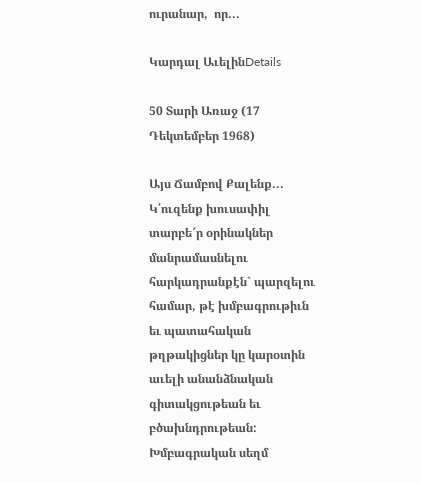ուրանար,  որ...

Կարդալ ԱւելինDetails

50 Տարի Առաջ (17 Դեկտեմբեր 1968)

Այս Ճամբով Քալենք... Կ՛ուզենք խուսափիլ տարբե՜ր օրինակներ մանրամասնելու հարկադրանքէն` պարզելու համար, թէ խմբագրութիւն եւ պատահական թղթակիցներ կը կարօտին աւելի անանձնական գիտակցութեան եւ բծախնդրութեան: Խմբագրական սեղմ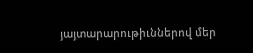յայտարարութիւններով մեր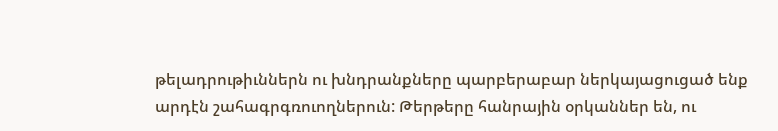թելադրութիւններն ու խնդրանքները պարբերաբար ներկայացուցած ենք արդէն շահագրգռուողներուն: Թերթերը հանրային օրկաններ են, ու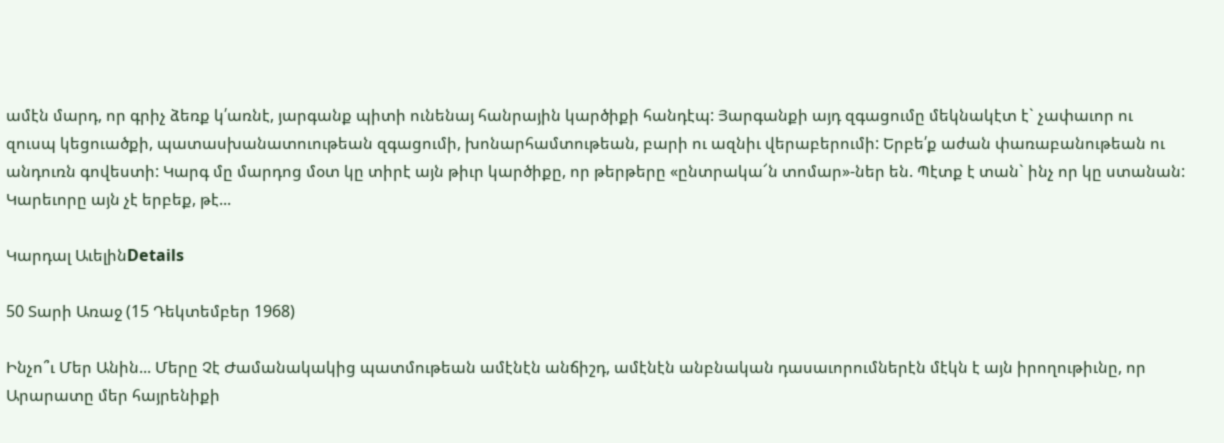ամէն մարդ, որ գրիչ ձեռք կ՛առնէ, յարգանք պիտի ունենայ հանրային կարծիքի հանդէպ: Յարգանքի այդ զգացումը մեկնակէտ է` չափաւոր ու զուսպ կեցուածքի, պատասխանատուութեան զգացումի, խոնարհամտութեան, բարի ու ազնիւ վերաբերումի: Երբե՛ք աժան փառաբանութեան ու անդուռն գովեստի: Կարգ մը մարդոց մօտ կը տիրէ այն թիւր կարծիքը, որ թերթերը «ընտրակա՜ն տոմար»-ներ են. Պէտք է տան` ինչ որ կը ստանան: Կարեւորը այն չէ երբեք, թէ...

Կարդալ ԱւելինDetails

50 Տարի Առաջ (15 Դեկտեմբեր 1968)

Ինչո՞ւ Մեր Անին... Մերը Չէ Ժամանակակից պատմութեան ամէնէն անճիշդ, ամէնէն անբնական դասաւորումներէն մէկն է այն իրողութիւնը, որ Արարատը մեր հայրենիքի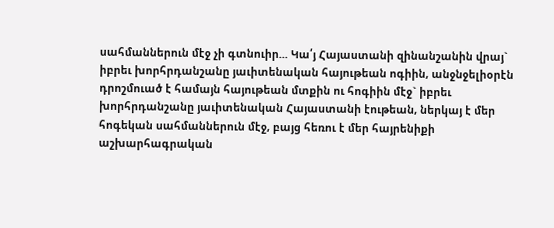սահմաններուն մէջ չի գտնուիր... Կա՛յ Հայաստանի զինանշանին վրայ` իբրեւ խորհրդանշանը յաւիտենական հայութեան ոգիին, անջնջելիօրէն դրոշմուած է համայն հայութեան մտքին ու հոգիին մէջ` իբրեւ խորհրդանշանը յաւիտենական Հայաստանի էութեան, ներկայ է մեր հոգեկան սահմաններուն մէջ, բայց հեռու է մեր հայրենիքի աշխարհագրական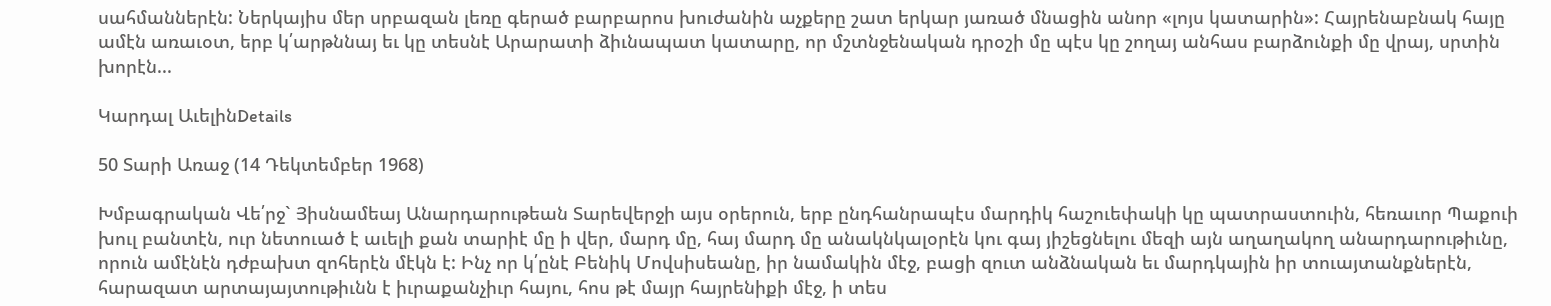սահմաններէն: Ներկայիս մեր սրբազան լեռը գերած բարբարոս խուժանին աչքերը շատ երկար յառած մնացին անոր «լոյս կատարին»: Հայրենաբնակ հայը ամէն առաւօտ, երբ կ՛արթննայ եւ կը տեսնէ Արարատի ձիւնապատ կատարը, որ մշտնջենական դրօշի մը պէս կը շողայ անհաս բարձունքի մը վրայ, սրտին խորէն...

Կարդալ ԱւելինDetails

50 Տարի Առաջ (14 Դեկտեմբեր 1968)

Խմբագրական Վե՛րջ` Յիսնամեայ Անարդարութեան Տարեվերջի այս օրերուն, երբ ընդհանրապէս մարդիկ հաշուեփակի կը պատրաստուին, հեռաւոր Պաքուի խուլ բանտէն, ուր նետուած է աւելի քան տարիէ մը ի վեր, մարդ մը, հայ մարդ մը անակնկալօրէն կու գայ յիշեցնելու մեզի այն աղաղակող անարդարութիւնը, որուն ամէնէն դժբախտ զոհերէն մէկն է: Ինչ որ կ՛ընէ Բենիկ Մովսիսեանը, իր նամակին մէջ, բացի զուտ անձնական եւ մարդկային իր տուայտանքներէն, հարազատ արտայայտութիւնն է իւրաքանչիւր հայու, հոս թէ մայր հայրենիքի մէջ, ի տես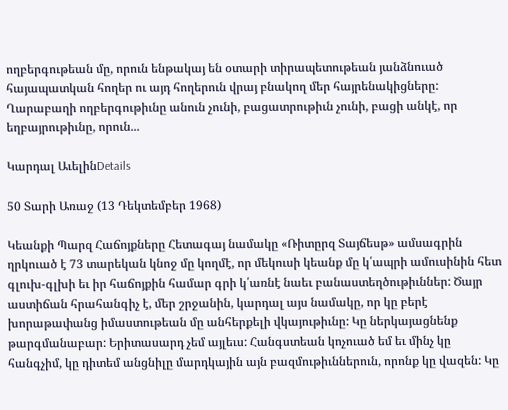ողբերգութեան մը, որուն ենթակայ են օտարի տիրապետութեան յանձնուած հայապատկան հողեր ու այդ հողերուն վրայ բնակող մեր հայրենակիցները: Ղարաբաղի ողբերգութիւնը անուն չունի, բացատրութիւն չունի, բացի անկէ, որ եղբայրութիւնը, որուն...

Կարդալ ԱւելինDetails

50 Տարի Առաջ (13 Դեկտեմբեր 1968)

Կեանքի Պարզ Հաճոյքները Հետագայ նամակը «Ռիտըրզ Տայճեսթ» ամսագրին ղրկուած է 73 տարեկան կնոջ մը կողմէ, որ մեկուսի կեանք մը կ՛ապրի ամուսինին հետ գլուխ-գլխի եւ իր հաճոյքին համար գրի կ՛առնէ նաեւ բանաստեղծութիւններ: Ծայր աստիճան հրահանգիչ է, մեր շրջանին, կարդալ այս նամակը, որ կը բերէ խորաթափանց իմաստութեան մը անհերքելի վկայութիւնը: Կը ներկայացնենք թարգմանաբար: Երիտասարդ չեմ այլեւս: Հանգստեան կոչուած եմ եւ մինչ կը հանգչիմ, կը դիտեմ անցնիլը մարդկային այն բազմութիւններուն, որոնք կը վազեն: Կը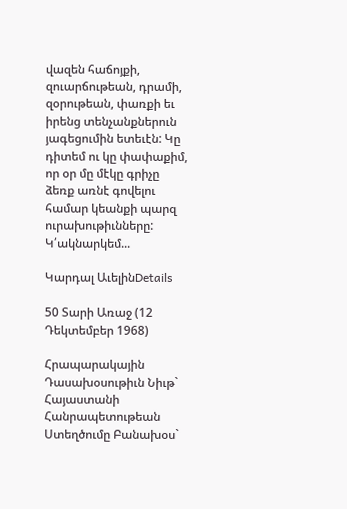վազեն հաճոյքի, զուարճութեան, դրամի, զօրութեան, փառքի եւ իրենց տենչանքներուն յագեցումին ետեւէն: Կը դիտեմ ու կը փափաքիմ, որ օր մը մէկը գրիչը ձեռք առնէ գովելու համար կեանքի պարզ ուրախութիւնները: Կ՛ակնարկեմ...

Կարդալ ԱւելինDetails

50 Տարի Առաջ (12 Դեկտեմբեր 1968)

Հրապարակային Դասախօսութիւն Նիւթ` Հայաստանի Հանրապետութեան Ստեղծումը Բանախօս`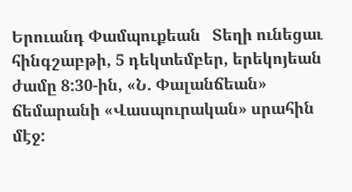Երուանդ Փամպուքեան   Տեղի ունեցաւ հինգշաբթի, 5 դեկտեմբեր, երեկոյեան ժամը 8:30-ին, «Ն. Փալանճեան» ճեմարանի «Վասպուրական» սրահին մէջ: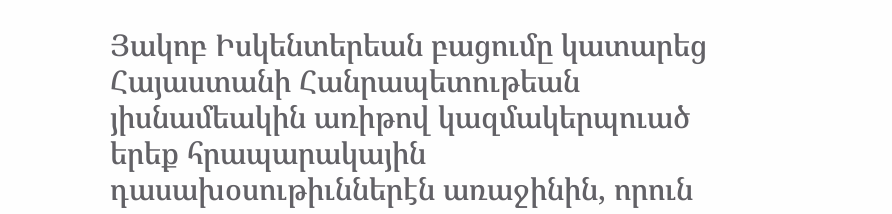Յակոբ Իսկենտերեան բացումը կատարեց Հայաստանի Հանրապետութեան յիսնամեակին առիթով կազմակերպուած երեք հրապարակային դասախօսութիւններէն առաջինին, որուն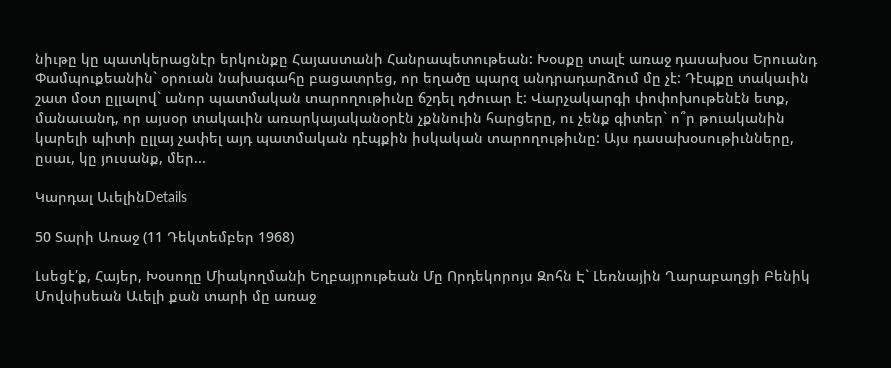նիւթը կը պատկերացնէր երկունքը Հայաստանի Հանրապետութեան: Խօսքը տալէ առաջ դասախօս Երուանդ Փամպուքեանին` օրուան նախագահը բացատրեց, որ եղածը պարզ անդրադարձում մը չէ: Դէպքը տակաւին շատ մօտ ըլլալով` անոր պատմական տարողութիւնը ճշդել դժուար է: Վարչակարգի փոփոխութենէն ետք, մանաւանդ, որ այսօր տակաւին առարկայականօրէն չքննուին հարցերը, ու չենք գիտեր` ո՞ր թուականին կարելի պիտի ըլլայ չափել այդ պատմական դէպքին իսկական տարողութիւնը: Այս դասախօսութիւնները, ըսաւ, կը յուսանք, մեր...

Կարդալ ԱւելինDetails

50 Տարի Առաջ (11 Դեկտեմբեր 1968)

Լսեցէ՛ք, Հայեր, Խօսողը Միակողմանի Եղբայրութեան Մը Որդեկորոյս Զոհն Է` Լեռնային Ղարաբաղցի Բենիկ Մովսիսեան Աւելի քան տարի մը առաջ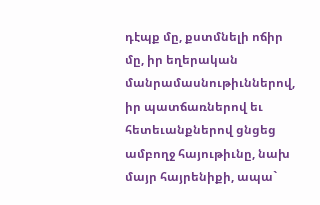դէպք մը, քստմնելի ոճիր մը, իր եղերական մանրամասնութիւններով, իր պատճառներով եւ հետեւանքներով ցնցեց ամբողջ հայութիւնը, նախ մայր հայրենիքի, ապա`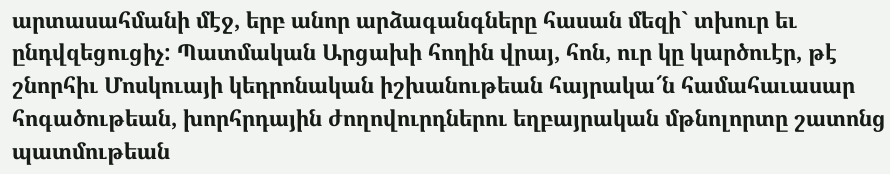արտասահմանի մէջ, երբ անոր արձագանգները հասան մեզի` տխուր եւ ընդվզեցուցիչ: Պատմական Արցախի հողին վրայ, հոն, ուր կը կարծուէր, թէ շնորհիւ Մոսկուայի կեդրոնական իշխանութեան հայրակա՜ն համահաւասար հոգածութեան, խորհրդային ժողովուրդներու եղբայրական մթնոլորտը շատոնց պատմութեան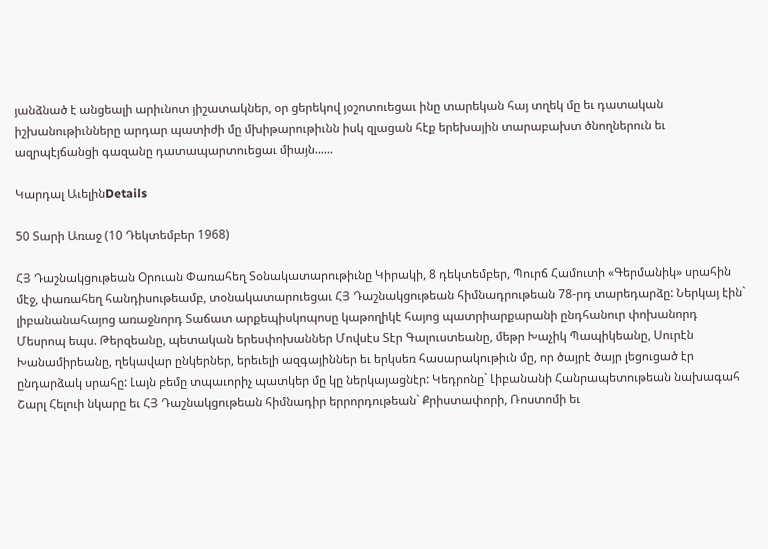յանձնած է անցեալի արիւնոտ յիշատակներ, օր ցերեկով յօշոտուեցաւ ինը տարեկան հայ տղեկ մը եւ դատական իշխանութիւնները արդար պատիժի մը մխիթարութիւնն իսկ զլացան հէք երեխային տարաբախտ ծնողներուն եւ ազրպէյճանցի գազանը դատապարտուեցաւ միայն......

Կարդալ ԱւելինDetails

50 Տարի Առաջ (10 Դեկտեմբեր 1968)

ՀՅ Դաշնակցութեան Օրուան Փառահեղ Տօնակատարութիւնը Կիրակի, 8 դեկտեմբեր, Պուրճ Համուտի «Գերմանիկ» սրահին մէջ, փառահեղ հանդիսութեամբ, տօնակատարուեցաւ ՀՅ Դաշնակցութեան հիմնադրութեան 78-րդ տարեդարձը: Ներկայ էին` լիբանանահայոց առաջնորդ Տաճատ արքեպիսկոպոսը կաթողիկէ հայոց պատրիարքարանի ընդհանուր փոխանորդ Մեսրոպ եպս. Թերզեանը, պետական երեսփոխաններ Մովսէս Տէր Գալուստեանը, մեթր Խաչիկ Պապիկեանը, Սուրէն Խանամիրեանը, ղեկավար ընկերներ, երեւելի ազգայիններ եւ երկսեռ հասարակութիւն մը, որ ծայրէ ծայր լեցուցած էր ընդարձակ սրահը: Լայն բեմը տպաւորիչ պատկեր մը կը ներկայացնէր: Կեդրոնը` Լիբանանի Հանրապետութեան նախագահ Շարլ Հելուի նկարը եւ ՀՅ Դաշնակցութեան հիմնադիր երրորդութեան` Քրիստափորի, Ռոստոմի եւ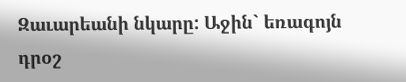Զաւարեանի նկարը: Աջին` եռագոյն դրօշ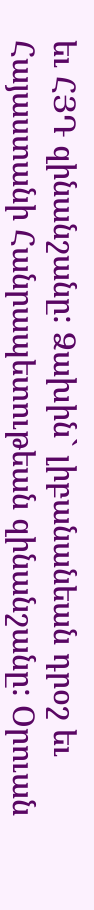եւ ՀՅԴ զինանշանը: Ձախին` լիբանանեան դրօշ եւ Հայաստանի Հանրապետութեան զինանշանը: Օրուան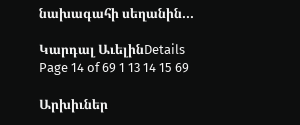նախագահի սեղանին...

Կարդալ ԱւելինDetails
Page 14 of 69 1 13 14 15 69

Արխիւներ